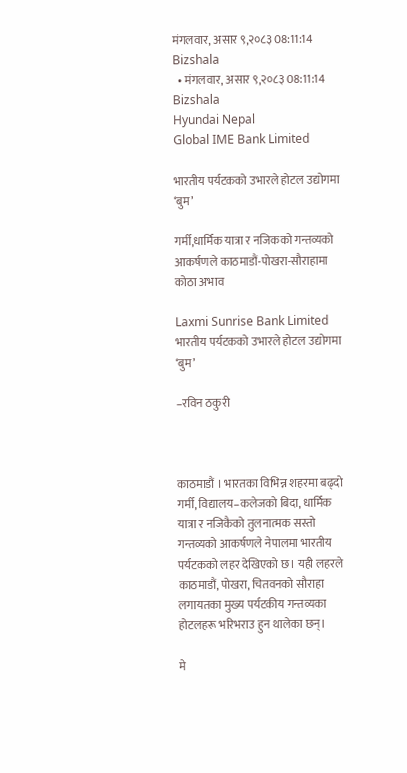मंगलवार, असार ९,२०८३ 08:11:14
Bizshala
  • मंगलवार, असार ९,२०८३ 08:11:14
Bizshala
Hyundai Nepal
Global IME Bank Limited

भारतीय पर्यटकको उभारले होटल उद्योगमा ‘बुम’

गर्मी,धार्मिक यात्रा र नजिकको गन्तव्यको आकर्षणले काठमाडौं-पोखरा-सौराहामा कोठा अभाव

Laxmi Sunrise Bank Limited
भारतीय पर्यटकको उभारले होटल उद्योगमा ‘बुम’

–रविन ठकुरी



काठमाडौं । भारतका विभिन्न शहरमा बढ्दो गर्मी, विद्यालय–कलेजको बिदा, धार्मिक यात्रा र नजिकैको तुलनात्मक सस्तो गन्तव्यको आकर्षणले नेपालमा भारतीय पर्यटकको लहर देखिएको छ। यही लहरले काठमाडौं, पोखरा, चितवनको सौराहा लगायतका मुख्य पर्यटकीय गन्तव्यका होटलहरू भरिभराउ हुन थालेका छन्।

मे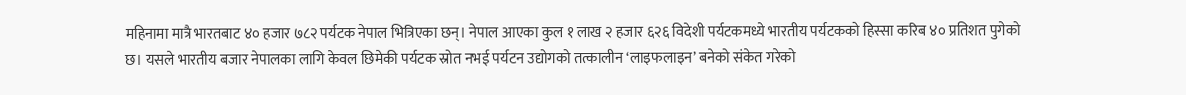महिनामा मात्रै भारतबाट ४० हजार ७८२ पर्यटक नेपाल भित्रिएका छन्। नेपाल आएका कुल १ लाख २ हजार ६२६ विदेशी पर्यटकमध्ये भारतीय पर्यटकको हिस्सा करिब ४० प्रतिशत पुगेको छ। यसले भारतीय बजार नेपालका लागि केवल छिमेकी पर्यटक स्रोत नभई पर्यटन उद्योगको तत्कालीन ‘लाइफलाइन’ बनेको संकेत गरेको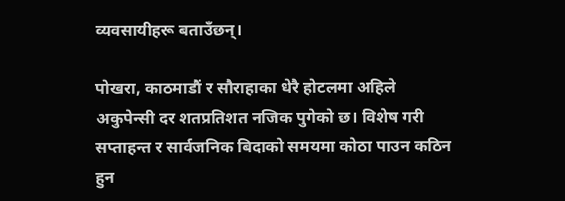व्यवसायीहरू बताउँछन्।

पोखरा, काठमाडौं र सौराहाका धेरै होटलमा अहिले अकुपेन्सी दर शतप्रतिशत नजिक पुगेको छ। विशेष गरी सप्ताहन्त र सार्वजनिक बिदाको समयमा कोठा पाउन कठिन हुन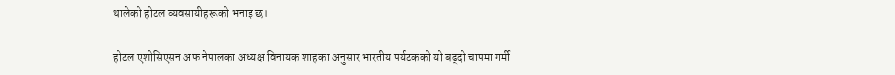थालेको होटल व्यवसायीहरूको भनाइ छ।

होटल एशोसिएसन अफ नेपालका अध्यक्ष विनायक शाहका अनुसार भारतीय पर्यटकको यो बढ्दो चापमा गर्मी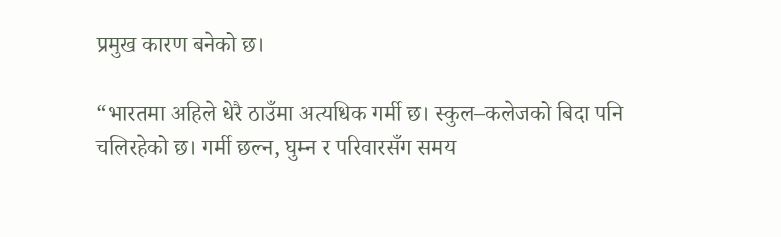प्रमुख कारण बनेको छ।

“भारतमा अहिले धेरै ठाउँमा अत्यधिक गर्मी छ। स्कुल–कलेजको बिदा पनि चलिरहेको छ। गर्मी छल्न, घुम्न र परिवारसँग समय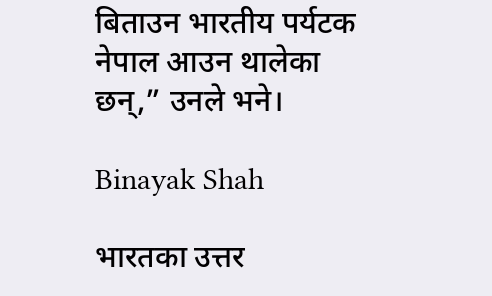बिताउन भारतीय पर्यटक नेपाल आउन थालेका छन्,” उनले भने।

Binayak Shah

भारतका उत्तर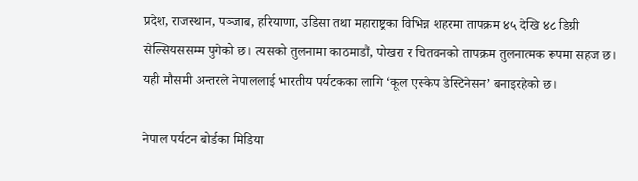प्रदेश, राजस्थान, पञ्जाब, हरियाणा, उडिसा तथा महाराष्ट्रका विभिन्न शहरमा तापक्रम ४५ देखि ४८ डिग्री सेल्सियससम्म पुगेको छ। त्यसको तुलनामा काठमाडौं, पोखरा र चितवनको तापक्रम तुलनात्मक रूपमा सहज छ। यही मौसमी अन्तरले नेपाललाई भारतीय पर्यटकका लागि ‘कूल एस्केप डेस्टिनेसन’ बनाइरहेको छ।

नेपाल पर्यटन बोर्डका मिडिया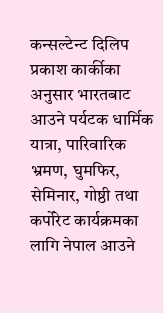कन्सल्टेन्ट दिलिप प्रकाश कार्कीका अनुसार भारतबाट आउने पर्यटक धार्मिक यात्रा, पारिवारिक भ्रमण, घुमफिर, सेमिनार, गोष्ठी तथा कर्पोरेट कार्यक्रमका लागि नेपाल आउने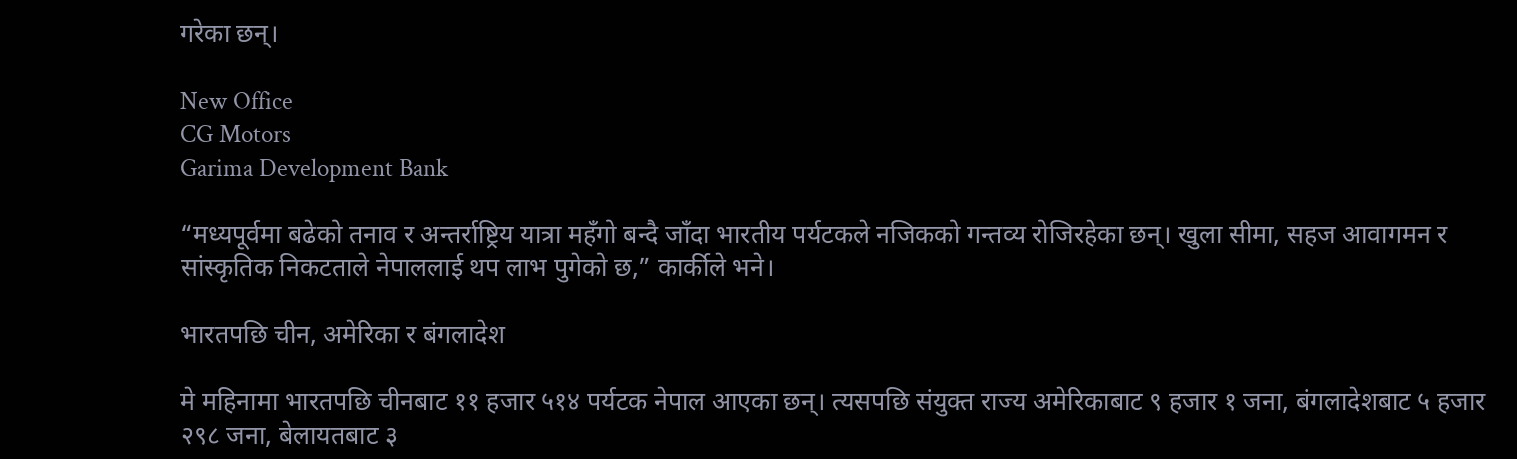गरेका छन्।

New Office
CG Motors
Garima Development Bank

“मध्यपूर्वमा बढेको तनाव र अन्तर्राष्ट्रिय यात्रा महँगो बन्दै जाँदा भारतीय पर्यटकले नजिकको गन्तव्य रोजिरहेका छन्। खुला सीमा, सहज आवागमन र सांस्कृतिक निकटताले नेपाललाई थप लाभ पुगेको छ,” कार्कीले भने।

भारतपछि चीन, अमेरिका र बंगलादेश

मे महिनामा भारतपछि चीनबाट ११ हजार ५१४ पर्यटक नेपाल आएका छन्। त्यसपछि संयुक्त राज्य अमेरिकाबाट ९ हजार १ जना, बंगलादेशबाट ५ हजार २९८ जना, बेलायतबाट ३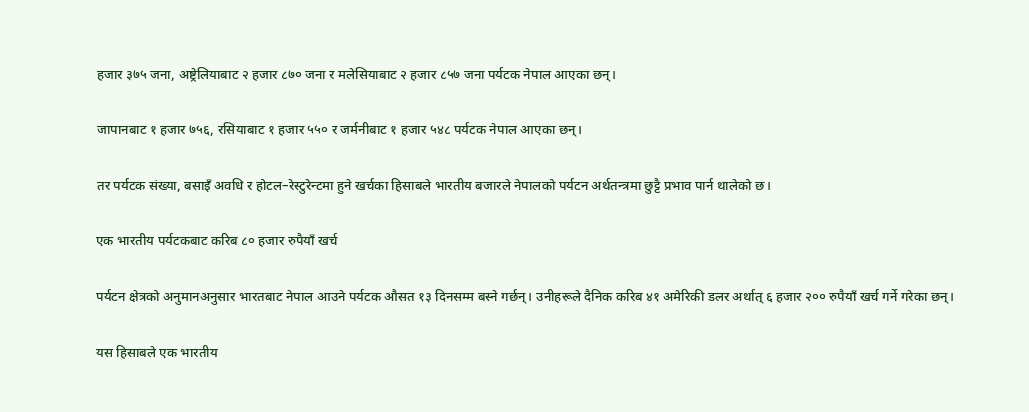हजार ३७५ जना, अष्ट्रेलियाबाट २ हजार ८७० जना र मलेसियाबाट २ हजार ८५७ जना पर्यटक नेपाल आएका छन्।

जापानबाट १ हजार ७५६, रसियाबाट १ हजार ५५० र जर्मनीबाट १ हजार ५४८ पर्यटक नेपाल आएका छन्।

तर पर्यटक संख्या, बसाइँ अवधि र होटल–रेस्टुरेन्टमा हुने खर्चका हिसाबले भारतीय बजारले नेपालको पर्यटन अर्थतन्त्रमा छुट्टै प्रभाव पार्न थालेको छ।

एक भारतीय पर्यटकबाट करिब ८० हजार रुपैयाँ खर्च

पर्यटन क्षेत्रको अनुमानअनुसार भारतबाट नेपाल आउने पर्यटक औसत १३ दिनसम्म बस्ने गर्छन्। उनीहरूले दैनिक करिब ४१ अमेरिकी डलर अर्थात् ६ हजार २०० रुपैयाँ खर्च गर्ने गरेका छन्।

यस हिसाबले एक भारतीय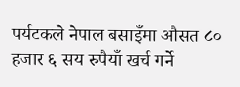पर्यटकले नेपाल बसाइँमा औसत ८० हजार ६ सय रुपैयाँ खर्च गर्ने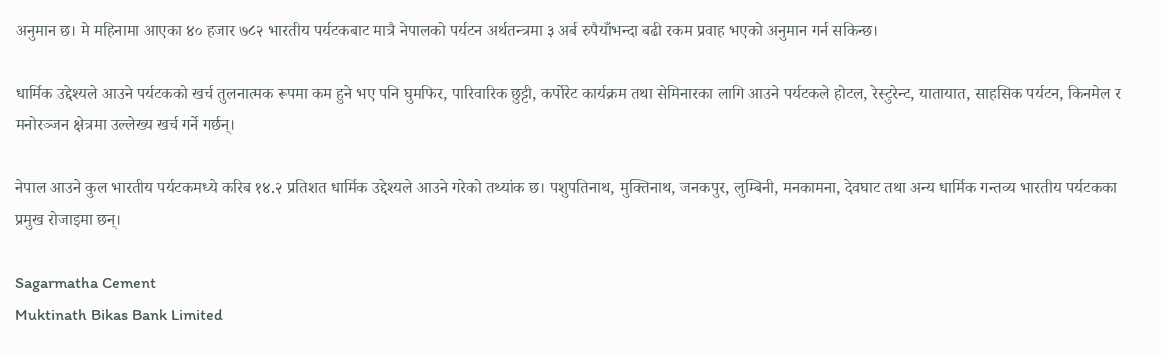अनुमान छ। मे महिनामा आएका ४० हजार ७८२ भारतीय पर्यटकबाट मात्रै नेपालको पर्यटन अर्थतन्त्रमा ३ अर्ब रुपैयाँभन्दा बढी रकम प्रवाह भएको अनुमान गर्न सकिन्छ।

धार्मिक उद्देश्यले आउने पर्यटकको खर्च तुलनात्मक रूपमा कम हुने भए पनि घुमफिर, पारिवारिक छुट्टी, कर्पोरेट कार्यक्रम तथा सेमिनारका लागि आउने पर्यटकले होटल, रेस्टुरेन्ट, यातायात, साहसिक पर्यटन, किनमेल र मनोरञ्जन क्षेत्रमा उल्लेख्य खर्च गर्ने गर्छन्।

नेपाल आउने कुल भारतीय पर्यटकमध्ये करिब १४.२ प्रतिशत धार्मिक उद्देश्यले आउने गरेको तथ्यांक छ। पशुपतिनाथ, मुक्तिनाथ, जनकपुर, लुम्बिनी, मनकामना, देवघाट तथा अन्य धार्मिक गन्तव्य भारतीय पर्यटकका प्रमुख रोजाइमा छन्।

Sagarmatha Cement
Muktinath Bikas Bank Limited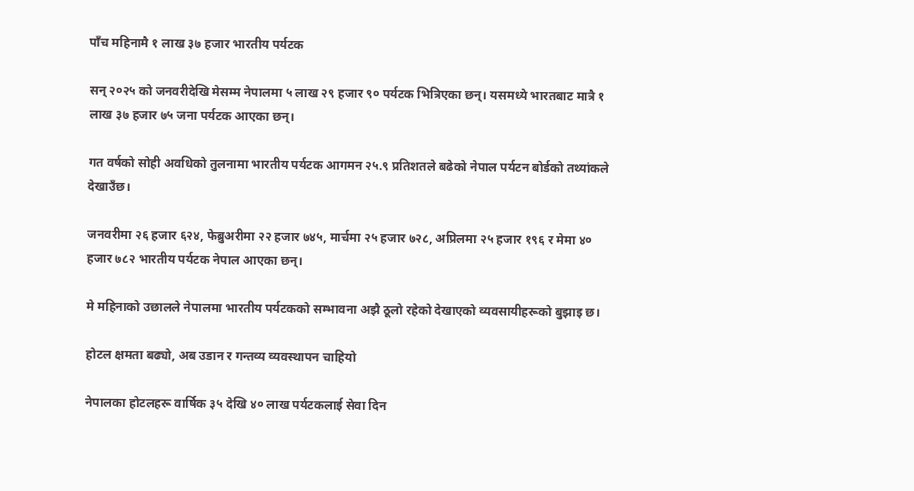पाँच महिनामै १ लाख ३७ हजार भारतीय पर्यटक

सन् २०२५ को जनवरीदेखि मेसम्म नेपालमा ५ लाख २९ हजार ९० पर्यटक भित्रिएका छन्। यसमध्ये भारतबाट मात्रै १ लाख ३७ हजार ७५ जना पर्यटक आएका छन्।

गत वर्षको सोही अवधिको तुलनामा भारतीय पर्यटक आगमन २५.९ प्रतिशतले बढेको नेपाल पर्यटन बोर्डको तथ्यांकले देखाउँछ।

जनवरीमा २६ हजार ६२४, फेब्रुअरीमा २२ हजार ७४५, मार्चमा २५ हजार ७२८, अप्रिलमा २५ हजार १९६ र मेमा ४० हजार ७८२ भारतीय पर्यटक नेपाल आएका छन्।

मे महिनाको उछालले नेपालमा भारतीय पर्यटकको सम्भावना अझै ठूलो रहेको देखाएको व्यवसायीहरूको बुझाइ छ।

होटल क्षमता बढ्यो, अब उडान र गन्तव्य व्यवस्थापन चाहियो

नेपालका होटलहरू वार्षिक ३५ देखि ४० लाख पर्यटकलाई सेवा दिन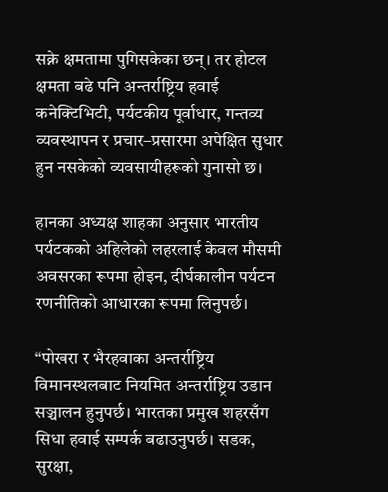सक्ने क्षमतामा पुगिसकेका छन्। तर होटल क्षमता बढे पनि अन्तर्राष्ट्रिय हवाई कनेक्टिभिटी, पर्यटकीय पूर्वाधार, गन्तव्य व्यवस्थापन र प्रचार–प्रसारमा अपेक्षित सुधार हुन नसकेको व्यवसायीहरूको गुनासो छ।

हानका अध्यक्ष शाहका अनुसार भारतीय पर्यटकको अहिलेको लहरलाई केवल मौसमी अवसरका रूपमा होइन, दीर्घकालीन पर्यटन रणनीतिको आधारका रूपमा लिनुपर्छ।

“पोखरा र भैरहवाका अन्तर्राष्ट्रिय विमानस्थलबाट नियमित अन्तर्राष्ट्रिय उडान सञ्चालन हुनुपर्छ। भारतका प्रमुख शहरसँग सिधा हवाई सम्पर्क बढाउनुपर्छ। सडक, सुरक्षा,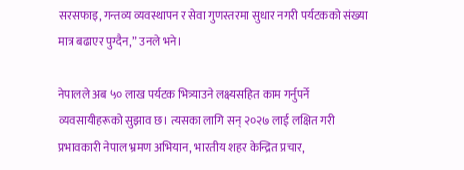सरसफाइ, गन्तव्य व्यवस्थापन र सेवा गुणस्तरमा सुधार नगरी पर्यटकको संख्या मात्र बढाएर पुग्दैन,” उनले भने।

नेपालले अब ५० लाख पर्यटक भित्र्याउने लक्ष्यसहित काम गर्नुपर्ने व्यवसायीहरूको सुझाव छ। त्यसका लागि सन् २०२७ लाई लक्षित गरी प्रभावकारी नेपाल भ्रमण अभियान, भारतीय शहर केन्द्रित प्रचार,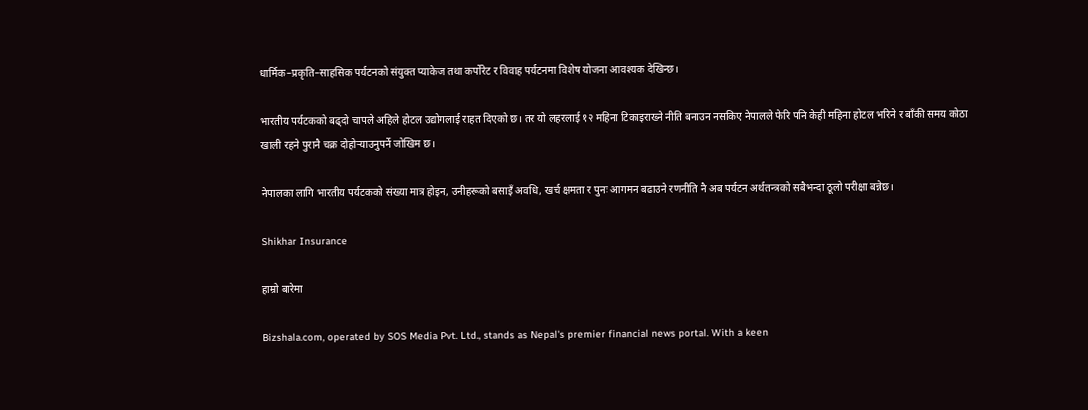धार्मिक–प्रकृति–साहसिक पर्यटनको संयुक्त प्याकेज तथा कर्पोरेट र विवाह पर्यटनमा विशेष योजना आवश्यक देखिन्छ।

भारतीय पर्यटकको बढ्दो चापले अहिले होटल उद्योगलाई राहत दिएको छ। तर यो लहरलाई १२ महिना टिकाइराख्ने नीति बनाउन नसकिए नेपालले फेरि पनि केही महिना होटल भरिने र बाँकी समय कोठा खाली रहने पुरानै चक्र दोहोर्‍याउनुपर्ने जोखिम छ।

नेपालका लागि भारतीय पर्यटकको संख्या मात्र होइन, उनीहरूको बसाइँ अवधि, खर्च क्षमता र पुनः आगमन बढाउने रणनीति नै अब पर्यटन अर्थतन्त्रको सबैभन्दा ठूलो परीक्षा बन्नेछ।

Shikhar Insurance

हाम्रो बारेमा

Bizshala.com, operated by SOS Media Pvt. Ltd., stands as Nepal's premier financial news portal. With a keen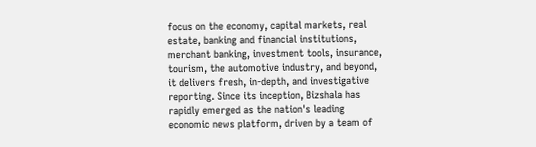focus on the economy, capital markets, real estate, banking and financial institutions, merchant banking, investment tools, insurance, tourism, the automotive industry, and beyond, it delivers fresh, in-depth, and investigative reporting. Since its inception, Bizshala has rapidly emerged as the nation's leading economic news platform, driven by a team of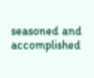seasoned and accomplished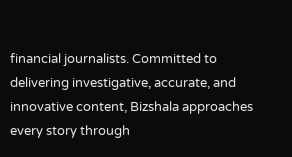financial journalists. Committed to delivering investigative, accurate, and innovative content, Bizshala approaches every story through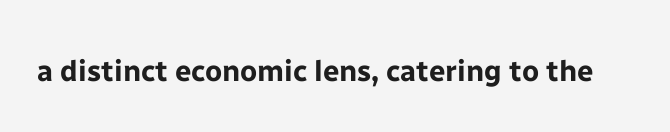a distinct economic lens, catering to the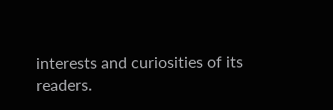interests and curiosities of its readers.